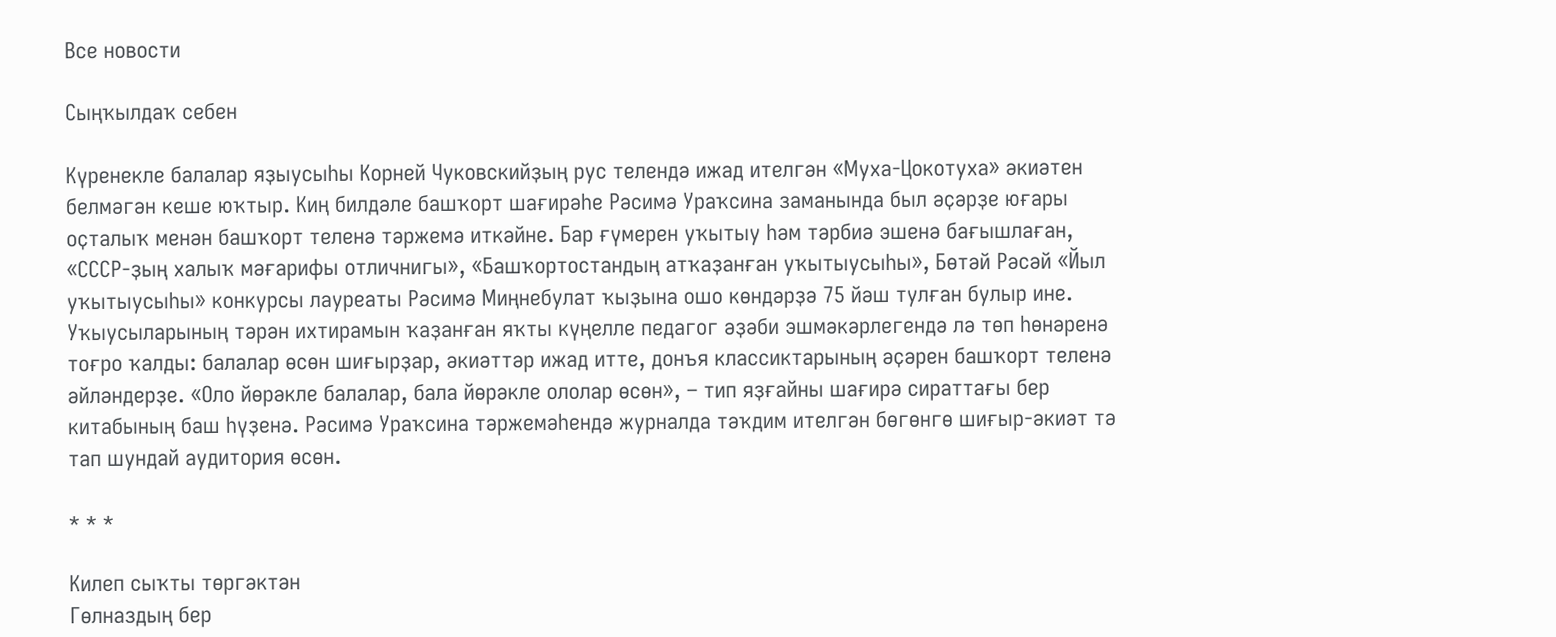Все новости

Сыңҡылдаҡ себен

Күренекле балалар яҙыусыһы Корней Чуковскийҙың рус телендә ижад ителгән «Муха-Цокотуха» әкиәтен белмәгән кеше юҡтыр. Киң билдәле башҡорт шағирәһе Рәсимә Ураҡсина заманында был әҫәрҙе юғары оҫталыҡ менән башҡорт теленә тәржемә иткәйне. Бар ғүмерен уҡытыу һәм тәрбиә эшенә бағышлаған, «СССР-ҙың халыҡ мәғарифы отличнигы», «Башҡортостандың атҡаҙанған уҡытыусыһы», Бөтәй Рәсәй «Йыл уҡытыусыһы» конкурсы лауреаты Рәсимә Миңнебулат ҡыҙына ошо көндәрҙә 75 йәш тулған булыр ине. Уҡыусыларының тәрән ихтирамын ҡаҙанған яҡты күңелле педагог әҙәби эшмәкәрлегендә лә төп һөнәренә тоғро ҡалды: балалар өсөн шиғырҙар, әкиәттәр ижад итте, донъя классиктарының әҫәрен башҡорт теленә әйләндерҙе. «Оло йөрәкле балалар, бала йөрәкле ололар өсөн», – тип яҙғайны шағирә сираттағы бер китабының баш һүҙенә. Рәсимә Ураҡсина тәржемәһендә журналда тәҡдим ителгән бөгөнгө шиғыр-әкиәт тә тап шундай аудитория өсөн.

* * *

Килеп сыҡты төргәктән
Гөлназдың бер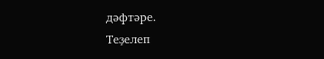дәфтәре.
Теҙелеп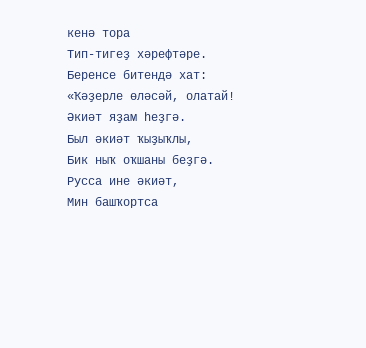кенә тора
Тип-тигеҙ хәрефтәре.
Беренсе битендә хат:
«Ҡәҙерле өләсәй, олатай!
Әкиәт яҙам һеҙгә.
Был әкиәт ҡыҙыҡлы,
Бик ныҡ оҡшаны беҙгә.
Русса ине әкиәт,
Мин башҡортса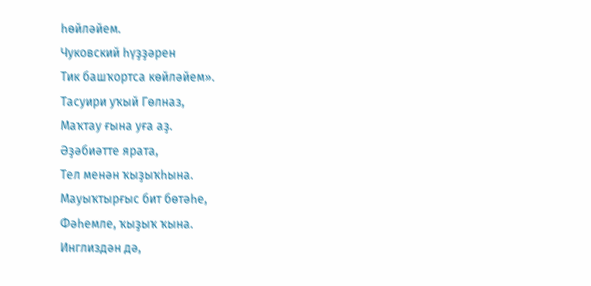һөйләйем.
Чуковский һүҙҙәрен
Тик башҡортса көйләйем».
Тасуири уҡый Гөлназ,
Маҡтау ғына уға аҙ.
Әҙәбиәтте ярата,
Тел менән ҡыҙыҡһына.
Мауыҡтырғыс бит бөтәһе,
Фәһемле, ҡыҙыҡ ҡына.
Инглиздән дә,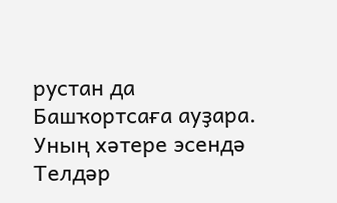рустан да
Башҡортсаға ауҙара.
Уның хәтере эсендә
Телдәр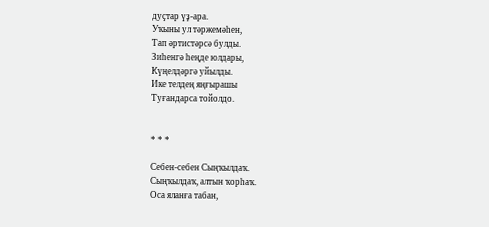дуҫтар үҙ-ара.
Уҡыны ул тәржемәһен,
Тап әртистәрсә булды.
Зиһенгә һеңде юлдары,
Күңелдәргә уйылды.
Ике телдең яңғырашы
Туғандарса тойолдо.


* * *

Себен-себен Сыңҡылдаҡ.
Сыңҡылдаҡ, алтын ҡорһаҡ.
Оса яланға табан,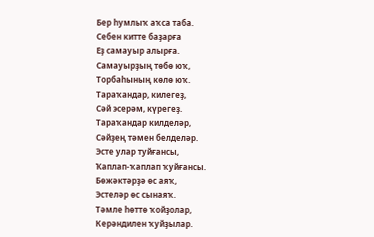Бер һумлыҡ аҡса таба.
Себен китте баҙарға
Еҙ самауыр алырға.
Самауырҙың төбө юҡ,
Торбаһының көлө юҡ.
Тараҡандар, килегеҙ,
Сәй эсерәм, күрегеҙ.
Тараҡандар килделәр,
Сәйҙең тәмен белделәр.
Эсте улар туйғансы,
Ҡаплап-ҡаплап ҡуйғансы.
Бөжәктәрҙә өс аяҡ,
Эстеләр өс сынаяҡ.
Тәмле һөттө ҡойҙолар,
Керәндилен ҡуйҙылар.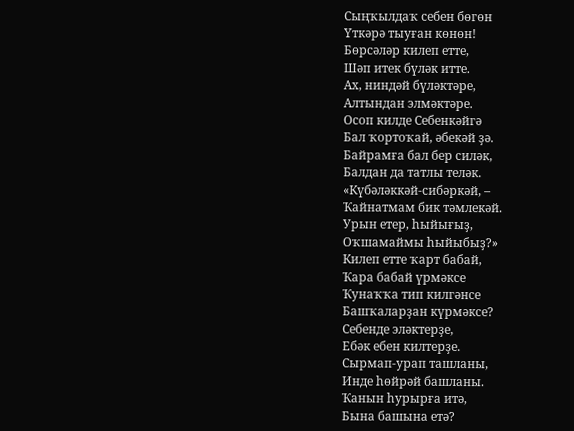Сыңҡылдаҡ себен бөгөн
Үткәрә тыуған көнөн!
Бөрсәләр килеп етте,
Шәп итек бүләк итте.
Ах, ниндәй бүләктәре,
Алтындан элмәктәре.
Осоп килде Себенкәйгә
Бал ҡортоҡай, әбекәй ҙә.
Байрамға бал бер силәк,
Балдан да татлы теләк.
«Күбәләккәй-сибәркәй, –
Ҡайнатмам бик тәмлекәй.
Урын етер, һыйығыҙ,
Оҡшамаймы һыйыбыҙ?»
Килеп етте ҡарт бабай,
Ҡара бабай үрмәксе
Ҡунаҡҡа тип килгәнсе
Башҡаларҙан күрмәксе?
Себенде эләктерҙе,
Ебәк ебен килтерҙе.
Сырмап-урап ташланы,
Инде һөйрәй башланы.
Ҡанын һурырға итә,
Бына башына етә?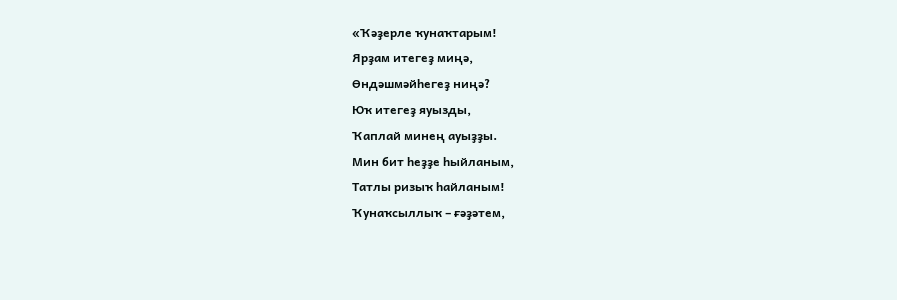«Ҡәҙерле ҡунаҡтарым!
Ярҙам итегеҙ миңә,
Өндәшмәйһегеҙ ниңә?
Юҡ итегеҙ яуызды,
Ҡаплай минең ауыҙҙы.
Мин бит һеҙҙе һыйланым,
Татлы ризыҡ һайланым!
Ҡунаҡсыллыҡ – ғәҙәтем,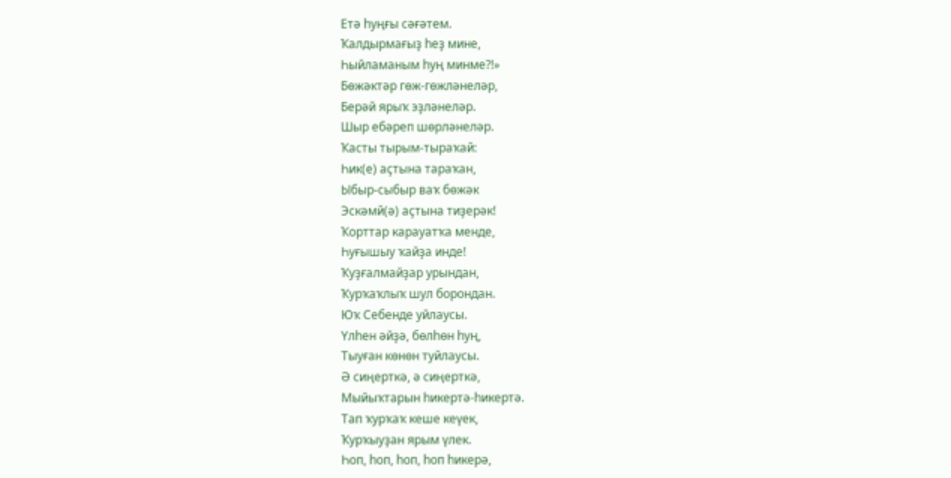Етә һуңғы сәғәтем.
Ҡалдырмағыҙ һеҙ мине,
Һыйламаным һуң минме?!»
Бөжәктәр гөж-гөжләнеләр,
Берәй ярыҡ эҙләнеләр.
Шыр ебәреп шөрләнеләр.
Ҡасты тырым-тыраҡай:
Һик(е) аҫтына тараҡан,
Ыбыр-сыбыр ваҡ бөжәк
Эскәмй(ә) аҫтына тиҙерәк!
Ҡорттар карауатҡа менде,
Һуғышыу ҡайҙа инде!
Ҡуҙғалмайҙар урындан,
Ҡурҡаҡлыҡ шул борондан.
Юҡ Себенде уйлаусы.
Үлһен әйҙә, бөлһөн һуң,
Тыуған көнөн туйлаусы.
Ә сиңерткә, ә сиңерткә,
Мыйыҡтарын һикертә-һикертә.
Тап ҡурҡаҡ кеше кеүек,
Ҡурҡыуҙан ярым үлек.
Һоп, һоп, һоп, һоп һикерә,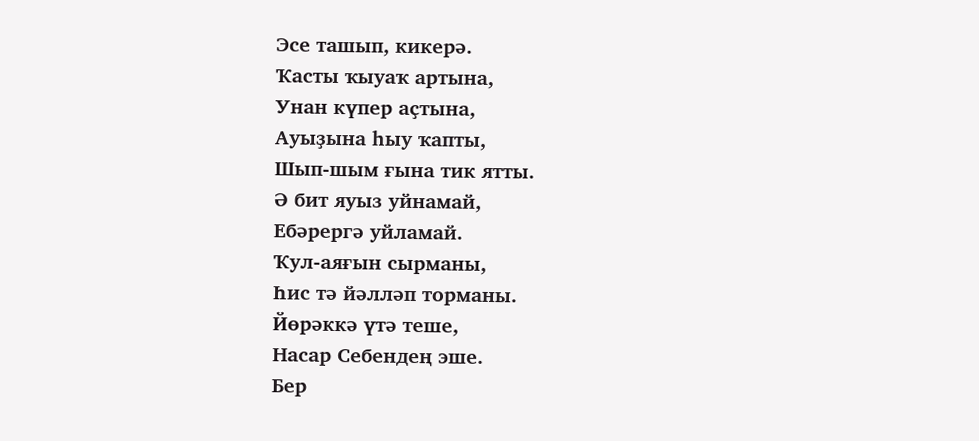Эсе ташып, кикерә.
Ҡасты ҡыуаҡ артына,
Унан күпер аҫтына,
Ауыҙына һыу ҡапты,
Шып-шым ғына тик ятты.
Ә бит яуыз уйнамай,
Ебәрергә уйламай.
Ҡул-аяғын сырманы,
Һис тә йәлләп торманы.
Йөрәккә үтә теше,
Насар Себендең эше.
Бер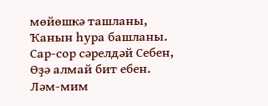мөйөшкә ташланы,
Ҡанын һура башланы.
Сар-сор сәрелдәй Себен,
Өҙә алмай бит ебен.
Ләм-мим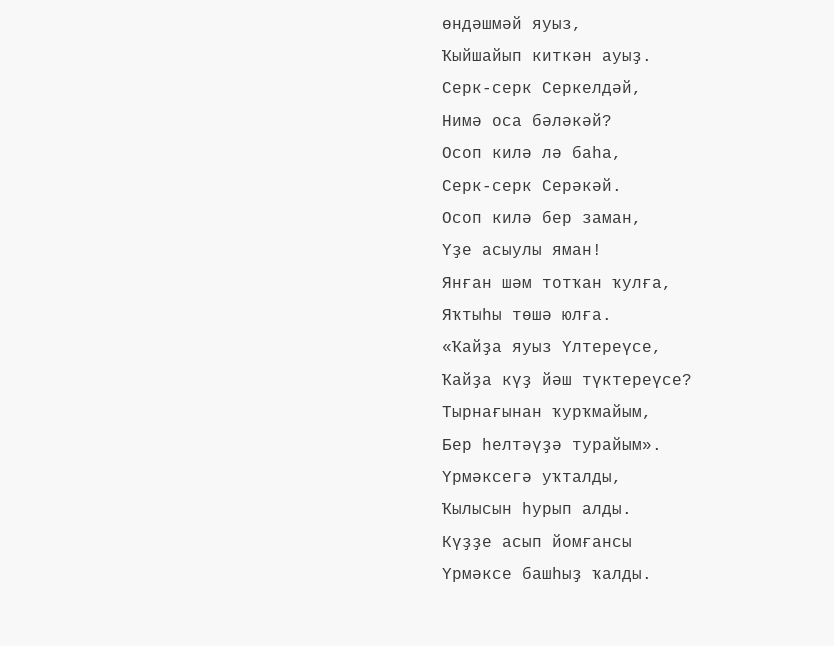өндәшмәй яуыз,
Ҡыйшайып киткән ауыҙ.
Серк-серк Серкелдәй,
Нимә оса бәләкәй?
Осоп килә лә баһа,
Серк-серк Серәкәй.
Осоп килә бер заман,
Үҙе асыулы яман!
Янған шәм тотҡан ҡулға,
Яҡтыһы төшә юлға.
«Ҡайҙа яуыз Үлтереүсе,
Ҡайҙа күҙ йәш түктереүсе?
Тырнағынан ҡурҡмайым,
Бер һелтәүҙә турайым».
Үрмәксегә уҡталды,
Ҡылысын һурып алды.
Күҙҙе асып йомғансы
Үрмәксе башһыҙ ҡалды.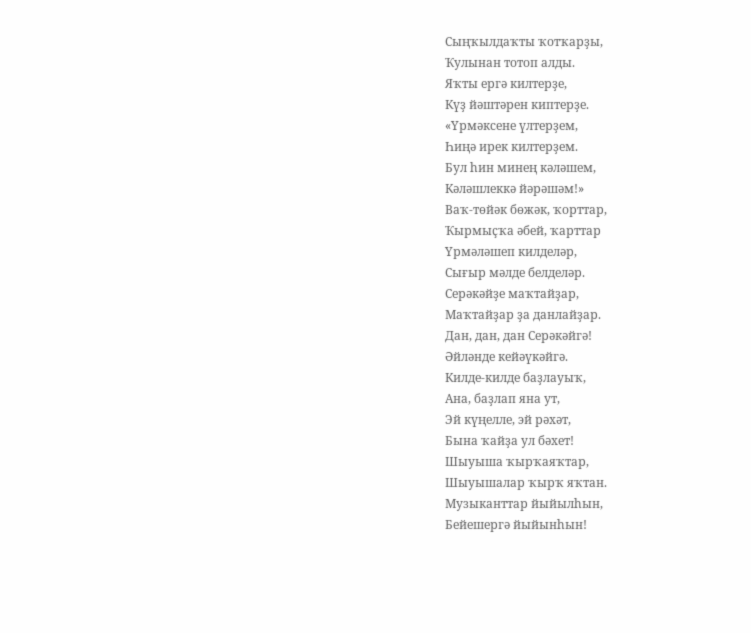Сыңҡылдаҡты ҡотҡарҙы,
Ҡулынан тотоп алды.
Яҡты ергә килтерҙе,
Күҙ йәштәрен киптерҙе.
«Үрмәксене үлтерҙем,
Һиңә ирек килтерҙем.
Бул һин минең кәләшем,
Кәләшлеккә йәрәшәм!»
Ваҡ-төйәк бөжәк, ҡорттар,
Ҡырмыҫҡа әбей, ҡарттар
Үрмәләшеп килделәр,
Сығыр мәлде белделәр.
Серәкәйҙе маҡтайҙар,
Маҡтайҙар ҙа данлайҙар.
Дан, дан, дан Серәкәйгә!
Әйләнде кейәүкәйгә.
Килде-килде баҙлауыҡ,
Ана, баҙлап яна ут,
Эй күңелле, эй рәхәт,
Бына ҡайҙа ул бәхет!
Шыуыша ҡырҡаяҡтар,
Шыуышалар ҡырҡ яҡтан.
Музыканттар йыйылһын,
Бейешергә йыйынһын!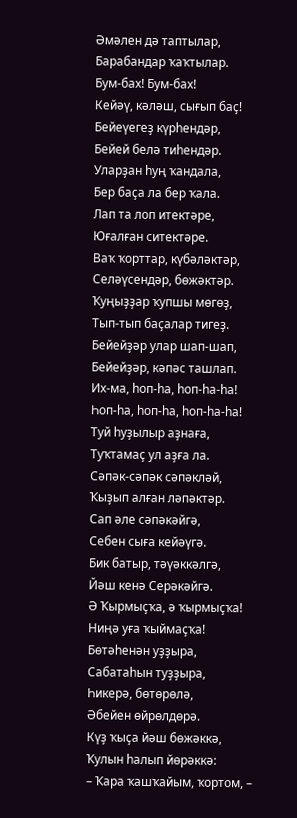Әмәлен дә таптылар,
Барабандар ҡаҡтылар.
Бум-бах! Бум-бах!
Кейәү, кәләш, сығып баҫ!
Бейеүегеҙ күрһендәр,
Бейей белә тиһендәр.
Уларҙан һуң ҡандала,
Бер баҫа ла бер ҡала.
Лап та лоп итектәре,
Юғалған ситектәре.
Ваҡ ҡорттар, күбәләктәр,
Селәүсендәр, бөжәктәр.
Ҡуңыҙҙар ҡупшы мөгөҙ,
Тып-тып баҫалар тигеҙ.
Бейейҙәр улар шап-шап,
Бейейҙәр, кәпәс ташлап.
Их-ма, һоп-һа, һоп-һа-һа!
Һоп-һа, һоп-һа, һоп-һа-һа!
Туй һуҙылыр аҙнаға,
Туҡтамаҫ ул аҙға ла.
Сәпәк-сәпәк сәпәкләй,
Ҡыҙып алған ләпәктәр.
Сап әле сәпәкәйгә,
Себен сыға кейәүгә.
Бик батыр, тәүәккәлгә,
Йәш кенә Серәкәйгә.
Ә Ҡырмыҫҡа, ә ҡырмыҫҡа!
Ниңә уға ҡыймаҫҡа!
Бөтәһенән уҙҙыра,
Сабатаһын туҙҙыра,
Һикерә, бөтөрөлә,
Әбейен өйрөлдөрә.
Күҙ ҡыҫа йәш бөжәккә,
Ҡулын һалып йөрәккә:
– Ҡара ҡашҡайым, ҡортом, –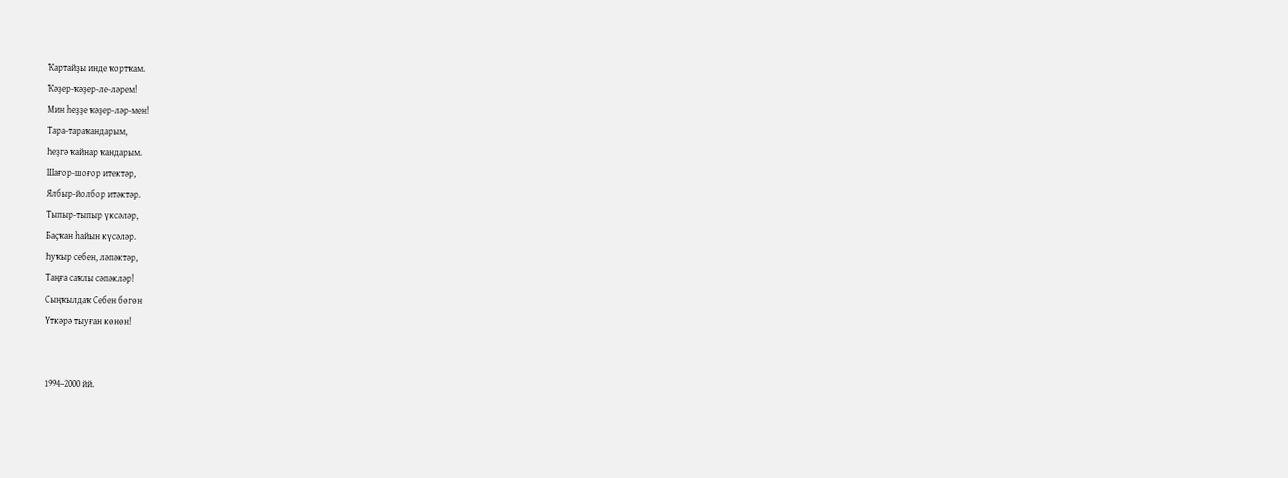Ҡартайҙы инде ҡортҡам.
Ҡәҙер-ҡәҙер-ле-ләрем!
Мин һеҙҙе ҡәҙер-ләр-мен!
Тара-тараҡандарым,
Һеҙгә ҡайнар ҡандарым.
Шағор-шоғор итектәр,
Ялбыр-йолбор итәктәр.
Тыпыр-тыпыр үксәләр,
Баҫҡан һайын күсәләр.
Һуҡыр себен, ләпәктәр,
Таңға саҡлы сәпәкләр!
Сыңҡылдаҡ Себен бөгөн
Үткәрә тыуған көнөн!


1994–2000 йй.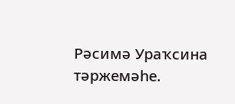Рәсимә Ураҡсина тәржемәһе.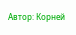Автор: Корней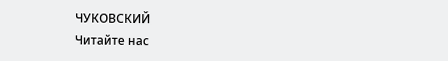ЧУКОВСКИЙ
Читайте нас